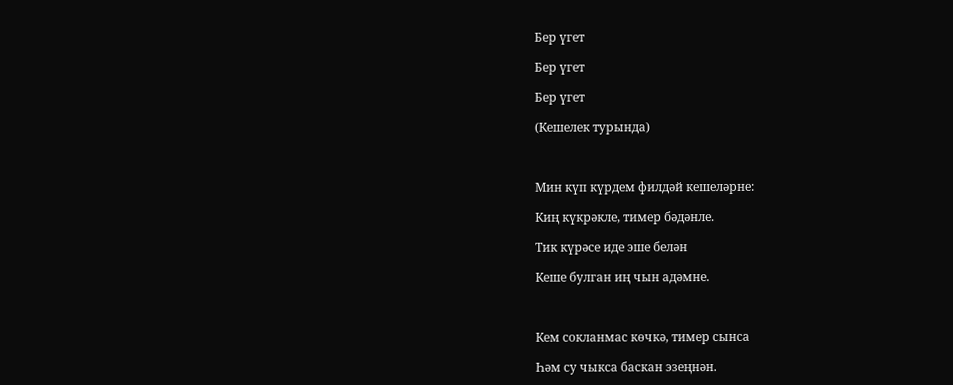Бер үгет

Бер үгет

Бер үгет

(Кешелек турында)



Мин күп күрдем филдәй кешеләрне:

Киң күкрәкле, тимер бәдәнле.

Тик күрәсе иде эше белән

Кеше булган иң чын адәмне.



Кем сокланмас көчкә, тимер сынса

Һәм су чыкса баскан эзеңнән.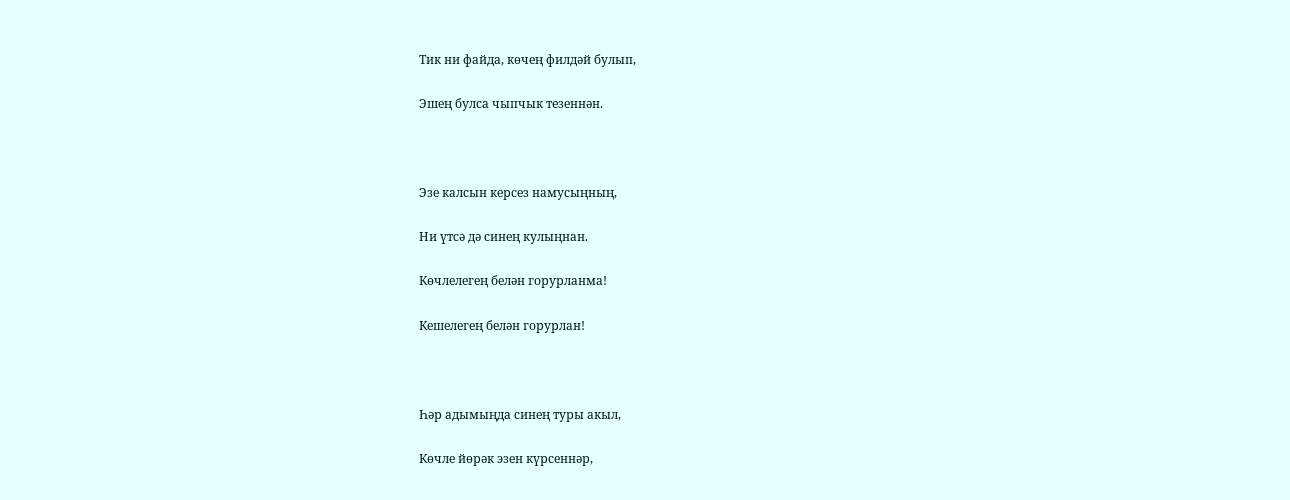Тик ни файда, көчең филдәй булып,

Эшең булса чыпчык тезеннән.



Эзе калсын керсез намусыңның,

Ни үтсә дә синең кулыңнан.

Көчлелегең белән горурланма!

Кешелегең белән горурлан!



Һәр адымыңда синең туры акыл,

Көчле йөрәк эзен күрсеннәр,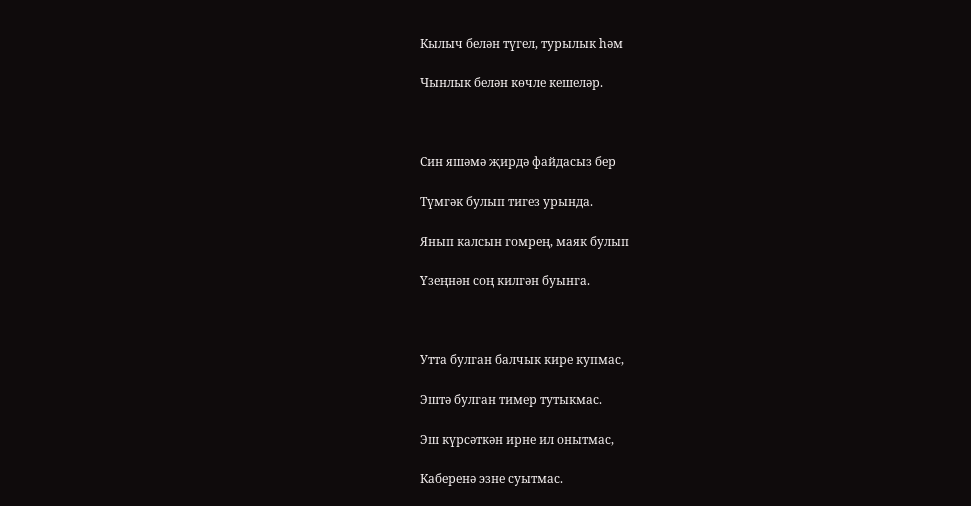Кылыч белән түгел, турылык һәм

Чынлык белән көчле кешеләр.



Син яшәмә җирдә файдасыз бер

Түмгәк булып тигез урында.

Янып калсын гомрең, маяк булып

Үзеңнән соң килгән буынга.



Утта булган балчык кире купмас,

Эштә булган тимер тутыкмас.

Эш күрсәткән ирне ил онытмас,

Каберенә эзне суытмас.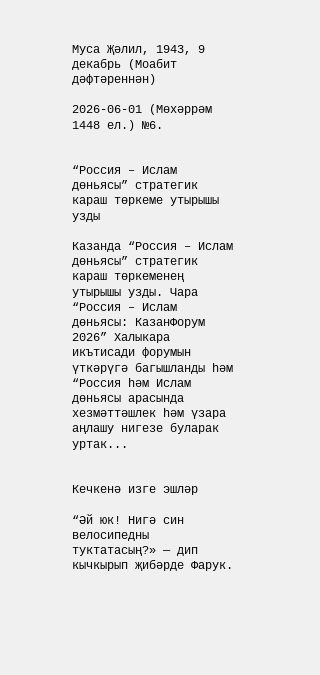Муса Җәлил, 1943, 9 декабрь (Моабит дәфтәреннән)

2026-06-01 (Мөхәррәм 1448 ел.) №6.


“Россия – Ислам дөньясы” стратегик караш төркеме утырышы узды

Казанда “Россия – Ислам дөньясы” стратегик караш төркеменең утырышы узды. Чара “Россия – Ислам дөньясы: КазанФорум 2026” Халыкара икътисади форумын үткәрүгә багышланды һәм “Россия һәм Ислам дөньясы арасында хезмәттәшлек һәм үзара аңлашу нигезе буларак уртак...


Кечкенә изге эшләр

“Әй юк! Нигә син велосипедны туктатасың?» — дип кычкырып җибәрде Фарук.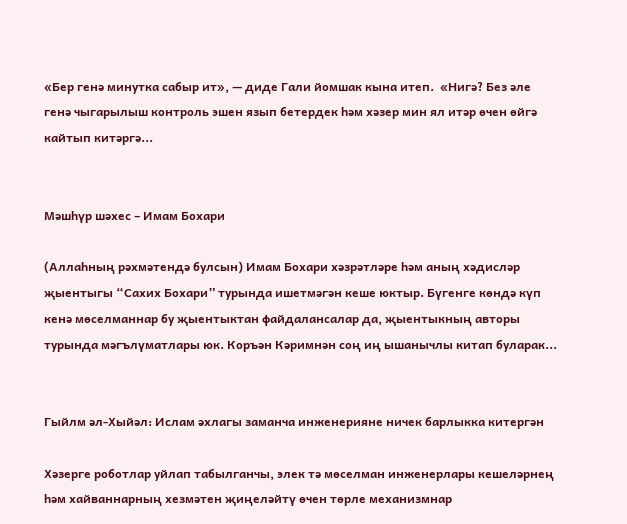«Бер генә минутка сабыр ит», — диде Гали йомшак кына итеп.  «Нигә? Без әле генә чыгарылыш контроль эшен язып бетердек һәм хәзер мин ял итәр өчен өйгә кайтып китәргә...


Мәшһүр шәхес – Имам Бохари

(Аллаһның рәхмәтендә булсын) Имам Бохари хәзрәтләре һәм аның хәдисләр җыентыгы “Сахих Бохари” турында ишетмәгән кеше юктыр. Бүгенге көндә күп кенә мөселманнар бу җыентыктан файдалансалар да, җыентыкның авторы турында мәгълүматлары юк. Коръән Кәримнән соң иң ышанычлы китап буларак...


Гыйлм әл-Хыйәл: Ислам әхлагы заманча инженерияне ничек барлыкка китергән

Хәзерге роботлар уйлап табылганчы, элек тә мөселман инженерлары кешеләрнең һәм хайваннарның хезмәтен җиңеләйтү өчен төрле механизмнар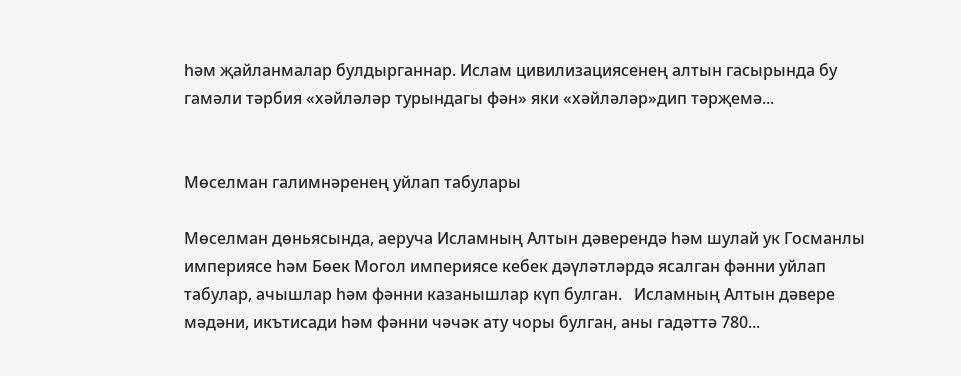һәм җайланмалар булдырганнар. Ислам цивилизациясенең алтын гасырында бу гамәли тәрбия «хәйләләр турындагы фән» яки «хәйләләр»дип тәрҗемә...


Мөселман галимнәренең уйлап табулары

Мөселман дөньясында, аеруча Исламның Алтын дәверендә һәм шулай ук Госманлы империясе һәм Бөек Могол империясе кебек дәүләтләрдә ясалган фәнни уйлап табулар, ачышлар һәм фәнни казанышлар күп булган.   Исламның Алтын дәвере мәдәни, икътисади һәм фәнни чәчәк ату чоры булган, аны гадәттә 780...